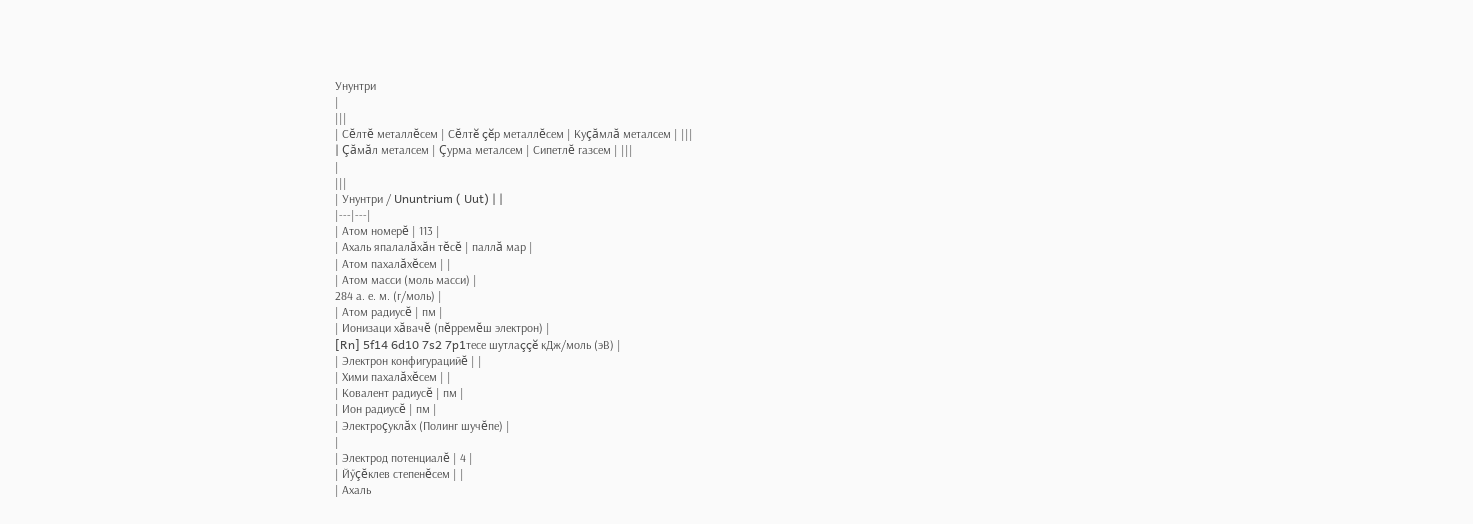Унунтри
|
|||
| Сĕлтĕ металлĕсем | Сĕлтĕ çĕр металлĕсем | Куçăмлă металсем | |||
| Çăмăл металсем | Çурма металсем | Сипетлĕ газсем | |||
|
|||
| Унунтри / Ununtrium ( Uut) | |
|---|---|
| Атом номерĕ | 113 |
| Ахаль япалалăхăн тĕсĕ | паллă мар |
| Атом пахалăхĕсем | |
| Атом масси (моль масси) |
284 а. е. м. (г/моль) |
| Атом радиусĕ | пм |
| Ионизаци хăвачĕ (пĕрремĕш электрон) |
[Rn] 5f14 6d10 7s2 7p1тесе шутлаççĕ кДж/моль (эВ) |
| Электрон конфигурацийĕ | |
| Хими пахалăхĕсем | |
| Ковалент радиусĕ | пм |
| Ион радиусĕ | пм |
| Электроçуклăх (Полинг шучĕпе) |
|
| Электрод потенциалĕ | 4 |
| Йӳçĕклев степенĕсем | |
| Ахаль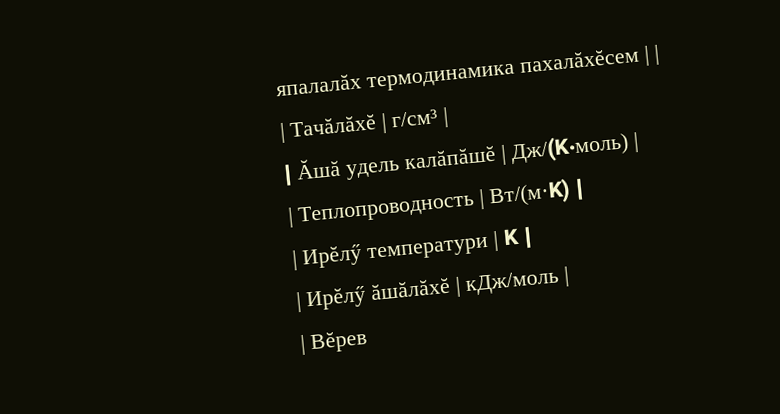япалалăх термодинамика пахалăхĕсем | |
| Тачăлăхĕ | г/см³ |
| Ăшă удель калăпăшĕ | Дж/(K·моль) |
| Теплопроводность | Вт/(м·K) |
| Ирĕлӳ температури | K |
| Ирĕлӳ ăшăлăхĕ | кДж/моль |
| Вĕрев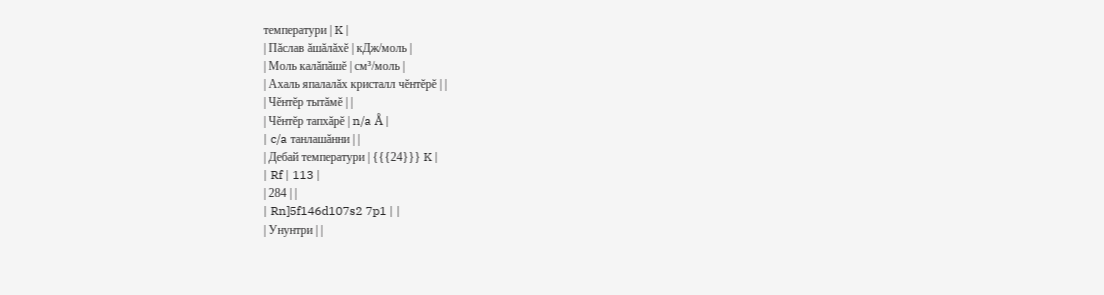температури | K |
| Пăслав ăшăлăхĕ | кДж/моль |
| Моль калăпăшĕ | см³/моль |
| Ахаль япалалăх кристалл чĕнтĕрĕ | |
| Чĕнтĕр тытăмĕ | |
| Чĕнтĕр тапхăрĕ | n/a Å |
| c/a танлашăнни | |
| Дебай температури | {{{24}}} K |
| Rf | 113 |
| 284 | |
| Rn]5f146d107s2 7p1 | |
| Унунтри | |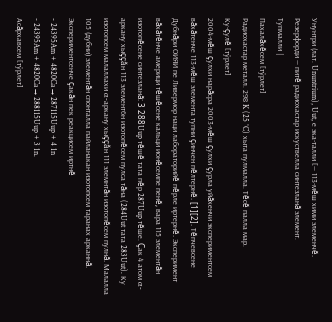Унунтри (лат. Ununtrium), Uut, е эка-талли [— 113-мĕш хими элеменчĕ. Резерфорди — питĕ радиохастар искуствелла синтезланă элемент.
Тупмалли |
Пахалăхĕсем [тӳрлет]
Радиохастар металл. 298 K (25 °C) хыта пулмалла. Тĕсĕ палла мар.
Ку-çулĕ [тӳрлет]
2004-мĕш çулхи нарăсра 2003-мĕш çулхи çурла уйăхенчи экспериментсем вăхăтенче 113-мĕш элемента тупни çинчен пĕлтернĕ. [1][2]. Тĕпчевсене Дубнăри ОИЯИ пе Ливермор наци лабораторийĕ пĕрле иртернĕ. Эксперимент вăхăтĕнче америци тĕшĕсене кальци ионĕсемпе пенĕ, вара 115 элементăн изотопĕсене синтезланă: 3 288Uup тĕшĕ тата пĕр 287Uup тĕше. Çак 4 атом α-аркану хыççăн 113 элемент6н изотопĕсем пулса тăна (284Uut тата 283Uut). Ку изотопсем малаллахи α-аркану хыççăн 111 элемнтăн изотопĕсем пулнă. Малалла 105 (дубни) элементăн спонталла пайланакан изотопсем таранах арканнă.
Экспериментсенче çакăн пек реакцисем иртнĕ
- 24395Am + 4820Ca → 287115Uup + 4 1n
- 24395Am + 4820Ca → 288115Uup + 3 1n.
Асăрхавсем [тӳрлет]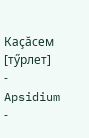Каçăсем [тӳрлет]
- Apsidium -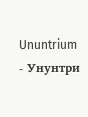Ununtrium
- Унунтри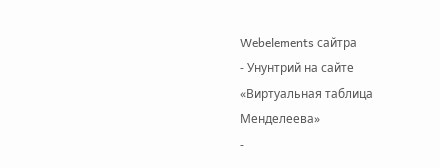Webelements сайтра
- Унунтрий на сайте «Виртуальная таблица Менделеева»
-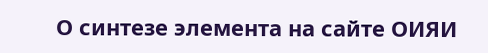О синтезе элемента на сайте ОИЯИ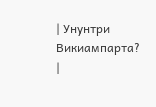| Унунтри Викиампарта? |